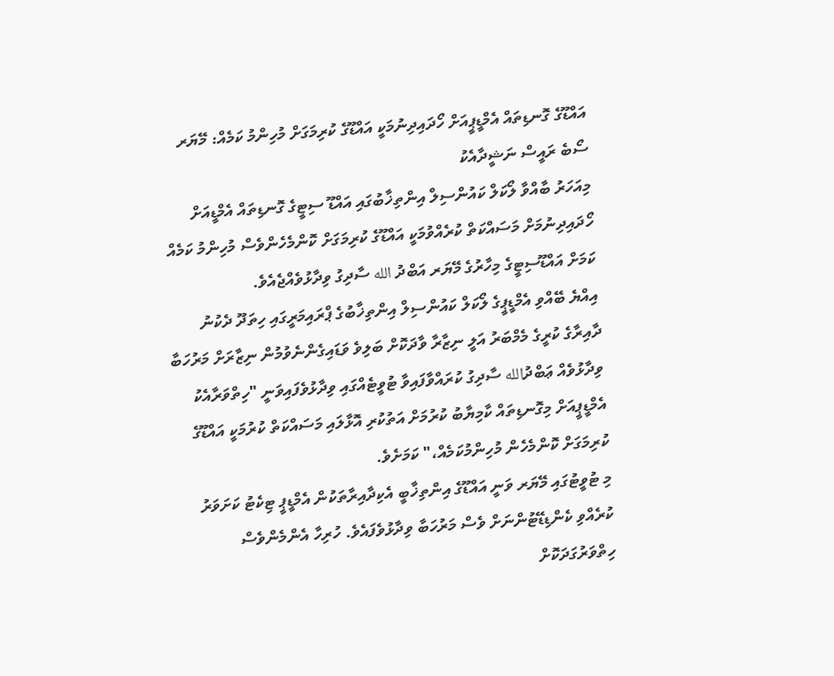އައްޑޫގެ ގޮނޑިތައް އެމްޑީޕީއަށް ހޯދައިދިނުމަކީ އައްޑޫގެ ކުރިމަގަށް މުހިންމު ކަމެއް: މޭޔަރ
ސޯބެ ރައީސް ނަޝީދާއެކު
މިއަހަރު ބާއްވާ ލޯކަލް ކައުންސިލް އިންތިޚާބުގައި އައްޑޫ ސިޓީގެ ގޮނޑިތައް އެމްޑީއަށް ހޯދައިދިނުމަށް މަސައްކަތް ކުރެއްވުމަކީ އައްޑޫގެ ކުރިމަގަށް ކޮންމެހެންވެސް މުހިންމު ކަމެއް ކަމަށް އައްޑޫސިޓީގެ މިހާރުގެ މޭޔަރ އަބްދު الله ސާދިގު ވިދާޅުވެއްޖެއެވެ.
އިއްޔެ ބޭއްވި އެމްޑީޕީގެ ލޯކަލް ކައުންސިލް އިންތިޚާބުގެ ޕްރައިމަރީގައި ހިތަދޫ ދެކުނު ދާއިރާގެ ކުރީގެ މެމްބަރު އަލީ ނިޒާރާ ވާދަކޮށް ބަލިވެ ވަޑައިގެންނެވުމުން ނިޒާރަށް މަރުހަބާ ވިދާޅުވެއް ޢަބްދުالله ސާދިގު ކުރައްވާފައިވާ ޓުވީޓެއްގައި ވިދާޅުވެފައިވަނީ "ހިތްވަރާއެކު އެމްޑީޕީއަށް މިގޮނޑިތައް ކާމިޔާބު ކުރުމަށް އަތުކުރި އޮޅާލައި މަސައްކަތް ކުރުމަކީ އައްޑޫގެ ކުރިމަގަށް ކޮންމެހެން މުހިންމުކަމެއް،" ކަމަށެވެ.
މި ޓުވީޓުގައި މޭޔަރ ވަނީ އައްޑޫގެ އިންތިޚާބީ އެކިދާއިރާތަކުން އެމްޑީޕީ ޓިކެޓު ކަށަވަރު ކުރެއްވި ކެންޑިޑޭޓުންނަށް ވެސް މަރުހަބާ ވިދާޅުވެފައެވެ. ހުރިހާ އެންމެންވެސް ހިތްވަރުގަދަކޮށް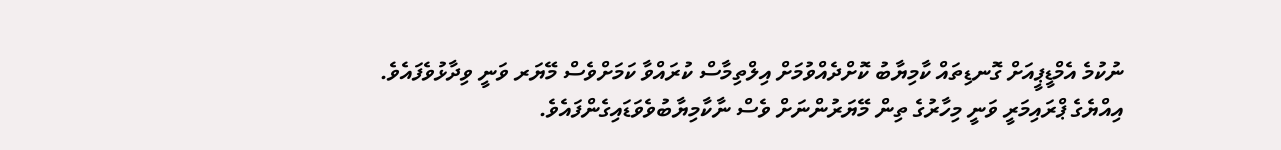ނުކުމެ އެމްޑީޕީއަށް ގޮނޑިތައް ކާމިޔާބު ކޮށްދެއްވުމަށް އިލްތިމާސް ކުރައްވާ ކަމަށްވެސް މޭޔަރ ވަނީ ވިދާޅުވެފައެވެ.
އިއްޔެގެ ޕްރައިމަރީ ވަނީ މިހާރުގެ ތިން މޭޔަރުންނަށް ވެސް ނާކާމިޔާބުވެވަޑައިގެންފައެވެ.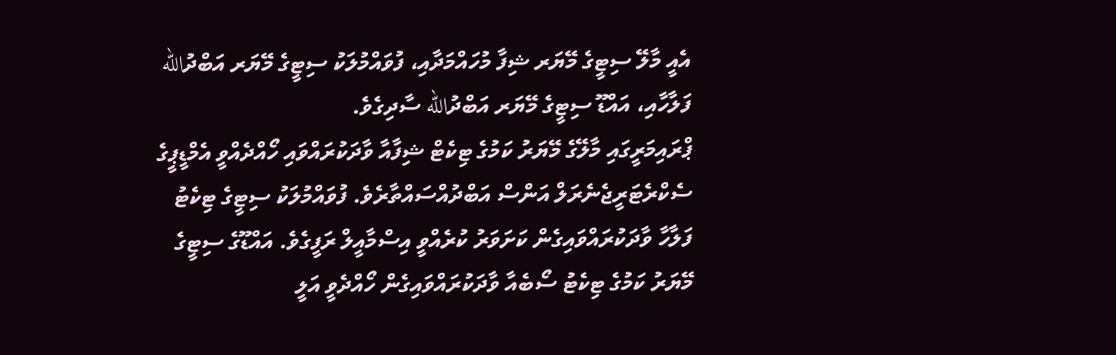އެއީ މާލޭ ސިޓީގެ މޭޔަރ ޝިފާ މުހައްމަދާއި، ފުވައްމުލަކު ސިޓީގެ މޭޔަރ އަބްދުالله ފަލާހާއި، އައްޑޫ ސިޓީގެ މޭޔަރ އަބްދުالله ސާދިގެވެ.
ޕްރައިމަރީގައި މާލޭގެ މޭޔަރު ކަމުގެ ޓިކެޓް ޝިފާއާ ވާދަކުރައްވައި ހޯއްދެއްވީ އެމްޑީޕީގެ ސެކްރެޓަރީޖެނެރަލް އަންސް އަބްދުއްސައްތާރެވެ. ފުވައްމުލަކު ސިޓީގެ ޓިކެޓު ފަލާހާ ވާދަކުރައްވައިގެން ކަށަވަރު ކުރެއްވީ އިސްމާއީލް ރަފީގެވެ. އައްޑޫގެ ސިޓީގެ މޭޔަރު ކަމުގެ ޓިކެޓު ސޯބެއާ ވާދަކުރައްވައިގެން ހޯއްދެވީ އަލީ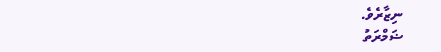ނިޒާރެވެ.
ޟަމްރަތު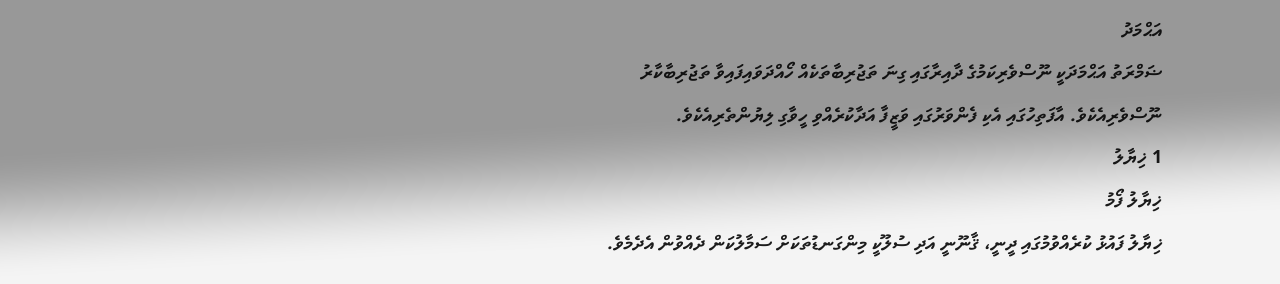އަޙްމަދު
ޟަމްރަތު އަޙްމަދަކީ ނޫސްވެރިކަމުގެ ދާއިރާގައި ގިނަ ތަޖުރިބާތަކެއް ހޯއްދަވައިފައިވާ ތަޖުރިބާކާރު ނޫސްވެރިއެކެވެ. އާފަތިހުގައި އެކި ފެންވަރުގައި ވަޒީފާ އަދާކުރެއްވި ހީވާގި ލިޔުންތެރިއެކެވެ.
1 ޚިޔާލު
ޚިޔާލު ފޯމު
ޚިޔާލު ފައުޅު ކުރެއްވުމުގައި ދީނީ، ޤާނޫނީ އަދި ސުލޫކީ މިންގަނޑުތަކަށް ސަމާލުކަން ދެއްވުން އެދެމެވެ.